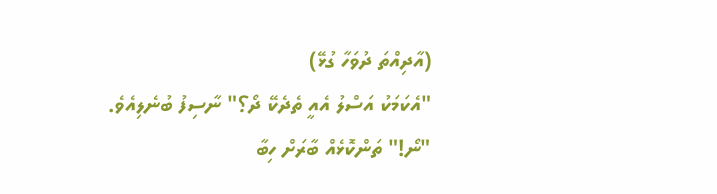(އާދިއްތަ ދުވަހާ ގުޅޭ)
"އެކަމަކު އަސްލު އެއީ ތެދެކޭ ދޯ؟" ނާސިފު ބުނެލިއެވެ.
"ނޯ!" ތަންކޮޅެއް ބާރަށް ހިބާ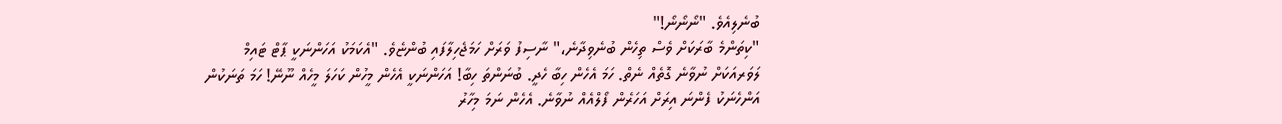ބުނެލިއެވެ. "ނޯނޯނޯ!"
"ކިތަންމެ ބާރަކަށް ވެސް ތިހެން ބުނެވިދާނެ،" ނާސިފު ވަރަށް ހަމަޖެހިލާފައި ބުންޏެވެ. "އެކަމަކު އަހަންނަކީ ޕާޓް ޓައިމް ލަވަރއަކަށް ނުވާނެ ގޮތެއް ނެތް. ހަމަ އެހެން ހިބާ ހެދީ. ބުނަންތަ ހިބާ! އަހަންނަކީ އެހެން މީހުން ކަހަލަ މީހެއް ނޫނޭ! ހަމަ ތަނަކުން އަންހެނަކު ފެންނަ އިރަށް އަހަރެން ފޯލްއެއް ނުވާނެ. އެހެން ނަމަ މިހާރު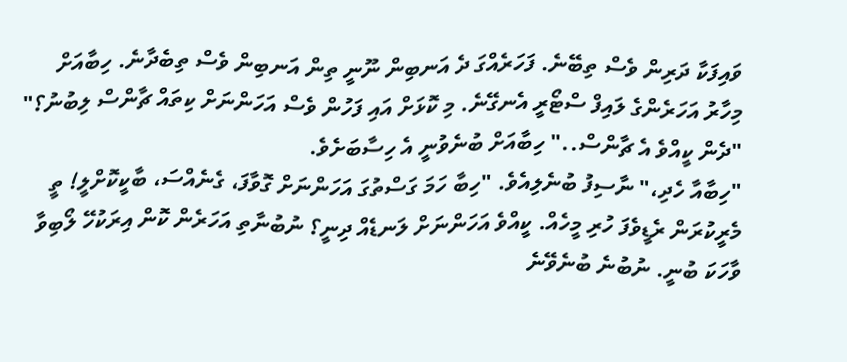ވައިފަކާ ދަރިން ވެސް ތިބޭނެ. ފަހަރެއްގަ ދެ އަނބިން ނޫނީ ތިން އަނބިން ވެސް ތިބެދާނެ. ހިބާއަށް މިހާރު އަހަރެންގެ ލައިފް ސްޓޯރީ އެނގޭނެ. މި ކޮޅަށް އައި ފަހުން ވެސް އަހަންނަށް ކިތައް ޗާންސް ލިބުނު؟"
"ދެން ކީއްވެ އެ ޗާންސް.." ހިބާއަށް ބުނެވުނީ އެ ހިސާބަށެވެ.
"ހިބާއާ ހެދި،" ނާސިފު ބުނެލިއެވެ. "ހިބާ ހަމަ ގަސްތުގަ އަހަންނަށް ގޮވާފަ، ގެނެއްސަ، ބާކީކޮށްލީ! ތީ މެރީކުރަން ރެޑީވެފަ ހުރި މީހެއް. ކީއްވެ އަހަންނަށް ލަނޑެއް ދިނީ؟ ނުބުނާތި އަހަރެން ކޮން އިރަކުހޭ ލޯބިވާ ވާހަކަ ބުނީ. ނުބުނެ ބުނެވޭނެ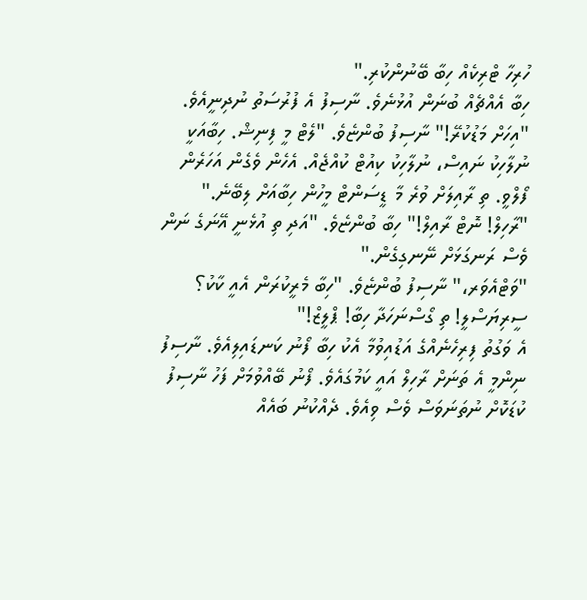ހުރިހާ ޓްރިކެއް ހިބާ ބޭނުންކުރި."
ހިބާ އެއްޗެއް ބުނަން އުޅުނެވެ. ނާސިފު އެ ފުރުސަތު ނުދިނީއެވެ.
"އިހަށް މަޑުކުރޭ!" ނާސިފު ބުންޏެވެ. "ލެޓް މީ ފިނިޝް. ހިބާއަކީ ނުލާހިކު ނައިސް، ނުލާހިކު ކިއުޓް ކުއްޖެއް. އެހެން ވެގެން އަހަރެން ފޯލްވީ. ތި ރާއިލަށް ވުރެ މާ ޑީސަންޓް މީހުން ހިބާއަށް ލިބޭނެ."
"ރާހިލް! ނޮޓް ރާއިލް!" ހިބާ ބުންޏެވެ. "އަދި ތި އުޅެނީ އޭނަގެ ނަން ވެސް ރަނގަޅަށް ނޭނގިގެން."
"ވަޓްއެވަރ،" ނާސިފު ބުންޏެވެ. "ހިބާ މެރީކުރަން އެއީ ކާކު؟ ސީރިޔަސްލީ! ތި ގޯސްނަހަދާ ހިބާ! ޕްލީޒް!"
އެ ވަގުތު ފިރިހެނެއްގެ އަޑުއިވުމާ އެކު ހިބާ ފޯނު ކަނޑައިލިއެވެ. ނާސިފު ނިންމީ އެ ތަނަށް ރާހިލް އައީ ކަމުގައެވެ. ފޯނު ބޭއްވުމަށް ފަހު ނާސިފު ކުޑަކޮށް ނުތަނަވަސް ވެސް ވިއެވެ. ދެއްކުނު ބައެއް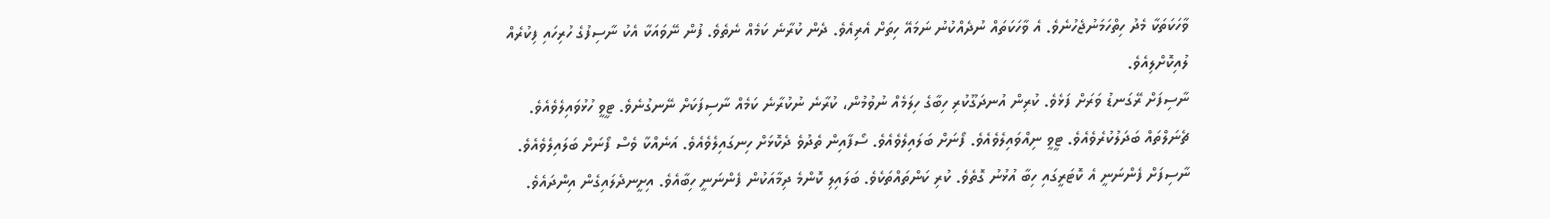ވާހަކަތަކާ މެދު ހިތްހަމަނުޖެހުނެވެ. އެ ވާހަކަތައް ނުދެއްކުނު ނަމައޭ ހިތަށް އެރިއެވެ. ދެން ކުރާނެ ކަމެއް ނެތެވެ. ފުން ނޭވައަކާ އެކު ނާސިފުގެ ހުރިހައި ފިކުރެއް ލުއިކޮށްލިއެވެ.
ނާސިފަށް ރޭގަނޑު ވަރަށް ފަޅެވެ. ކުރިން އުނދަގޫކުރި ހިބާގެ ހިލަމެއް ނުވުމުން، ކުރާނެ ނުކުރާނެ ކަމެއް ނާސިފަކަށް ނޭނގުނެވެ. ޓީވީ ހުޅުވައިލެވެއެވެ. ޗެނަލްތައް ބަދަލުކުރެވެއެވެ. ޓީވީ ނިއްވައިލެވެއެވެ. ފޯނަށް ބަލައިލެވެއެވެ. ސޯފާއިން ތެދުވެ ދެކޮޅަށް ހިނގައިލެވެއެވެ. އަނެއްކާ ވެސް ފޯނަށް ބަލައިލެވެއެވެ. ނާސިފަށް ފެންނަނީ އެ ކޮޓަރީގައި ހިބާ އުޅުނު ގޮތެވެ. ކުރި ކަންތައްތަކެވެ. ބަލައިލި ކޮންމެ ދިމާއަކުން ފެންނަނީ ހިބާއެވެ. އިށީނދެލައިގެން އިންދައެވެ.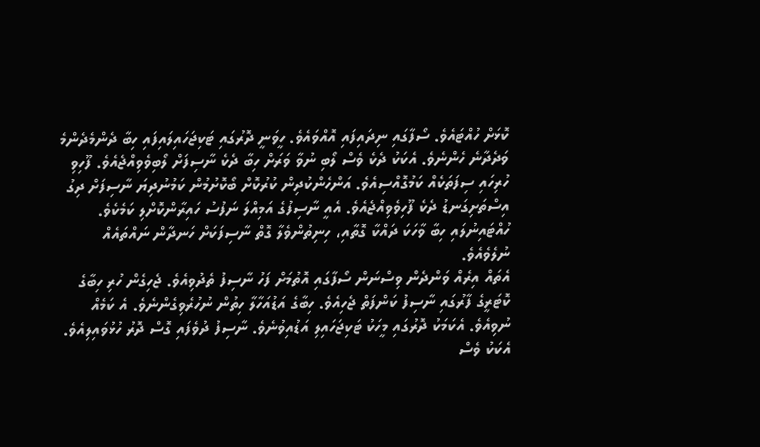ކޮޅަށް ހުއްޓައެވެ. ސޯފާގައި ނިދައިފައި އޮއްވައެވެ. ހީވަނީ ދޮރުގައި ޓަކިޖަހައިލައިފައި ހިބާ ދެންމެދެންމެ ވަދެދާނެ ހެންނެވެ. އެކަކު ދެކެ ވެސް ލޯބި ނުވާ ވަރަށް ހިބާ ދެކެ ނާސިފަށް ލޯބިވެވިއްޖެއެވެ. ފޫހިވި ހުރިހައި ސިފަތަކެއް ކަމުގޮއްސިއެވެ. އަންހެންކުދިން ކުރުކޮށް ބޯކޮށުމުން ކަމުނުދިޔަ ނާސިފަށް ދިގު އިސްތަށިގަނޑު ދެކެ ފޫހިވެވިއްޖެއެވެ. އެއީ ނާސިފުގެ އަމިއްލަ ނަފުސު ހައިރާންކޮށްލި ކަމެކެވެ. ހުއްޓައިނުލައި ހިބާ ވާހަކަ ދައްކާ ގޮތާއި، ހިނިތުންވެލާ ގޮތް ނާސިފަކަށް ހަނދާން ނައްތައެއް ނުލެވެއެވެ.
އެތައް އިރެއް ވަންދެން ވިސްނަން ސޯފާގައި އޮތުމަށް ފަހު ނާސިފު ތެދުވިއެވެ. ޖެހިގެން ހުރި ހިބާގެ ކޮޓަރީގެ ފާރުގައި ނާސިފު ކަންފަތް ޖެހިއެވެ. ހިބާގެ އަޑުއަހާލާ ހިތުން ނުހުރެވިގެންނެވެ. އެ ކަމެއް ނުވިއެވެ. އެކަމަކު ދޮރުގައި މީހަކު ޓަކިޖަހައިލި އަޑުއިވުނެވެ. ނާސިފު ދުވެފައި ގޮސް ދޮރު ހުޅުވައިލިއެވެ. އެކަކު ވެސް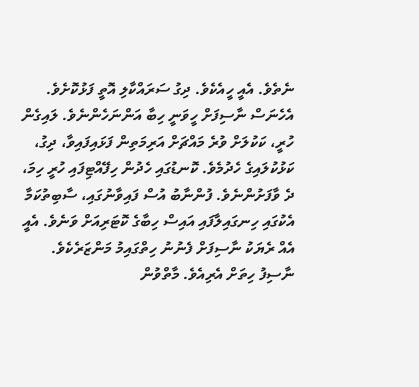ނެތެވެ. އެއީ ހީއެކެވެ. ދިގު ސަރައްކާލި އޮތީ ފަޅުކޮށެވެ. އެހެނަސް ނާސިފަށް ހީވަނީ ހިބާ އަންނަހެންނެވެ. ލައިގެން ހުރީ، ކަކުލަށް ވުރެ މައްޗަށް އަރިމަތިން ފަޅައިފައިވާ، ދިގު، ކަޅުކުލައިގެ ހެދުމެވެ. ކޮނޑުގައި ހެދުން ހިފޭއްޓިފައި ހުރީ ހިމަ، ދެ ވާފަށުންނެވެ. ފުންނާބު އުސް ފައިވާނުގައި، ސާބިތުކަމާ އެކުގައި ހިނގައިލާފައި އައިސް ހިބާގެ ކޮޓަރިއަށް ވަނެވެ. އެއީ އެއް ރެޔަކު ނާސިފަށް ފެނުނު ހިތްގައިމު މަންޒަރެކެވެ. ނާސިފު ހިތަށް އެރިއެވެ. މާތްވުން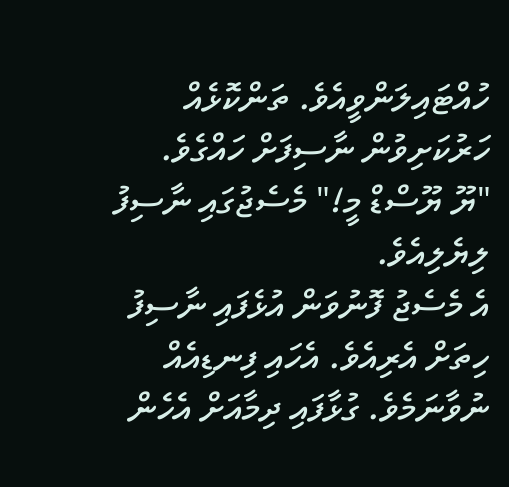ހުއްޓައިލަންވީއެވެ. ތަންކޮޅެއް ހަރުކަށިވުން ނާސިފަށް ހައްގެވެ.
"ޔޫ ޔޫސްޑް މީ!" މެސެޖުގައި ނާސިފު ލިޔެލިއެވެ.
އެ މެސެޖު ފޮނުވަން އުޅެފައި ނާސިފު ހިތަށް އެރިއެވެ. އެހައި ފިނޑިއެއް ނުވާނަމެވެ. ގުޅާފައި ދިމާއަށް އެހެން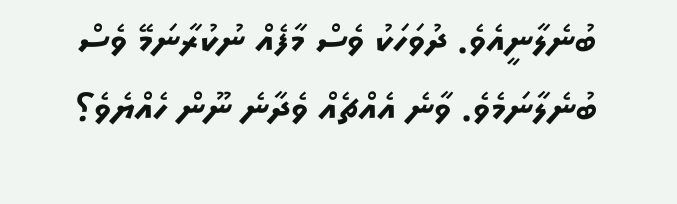ބުނެލާނީއެވެ. ދުވަހަކު ވެސް މާފެއް ނުކުރާނަމޭ ވެސް ބުނެލާނަމެވެ. ވާނެ އެއްޗެއް ވެދާނެ ނޫން ހެއްޔެވެ؟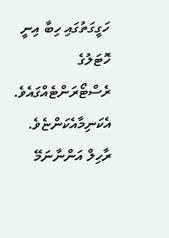ހަގީގަތުގައި ހިބާ އިނީ ހޮޓަލުގެ ރެސްޓޯރަންޓެއްގައެވެ. އެކަނިމާއެކަންޏެވެ. ރާހިލް އަންނާނަމޭ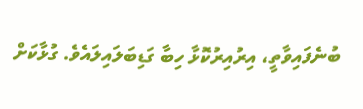ބުނެފައިވާތީ، އިރުއިރުކޮޅާ ހިބާ ގަޑިބަލައިލައެވެ. ގުޅާކަށް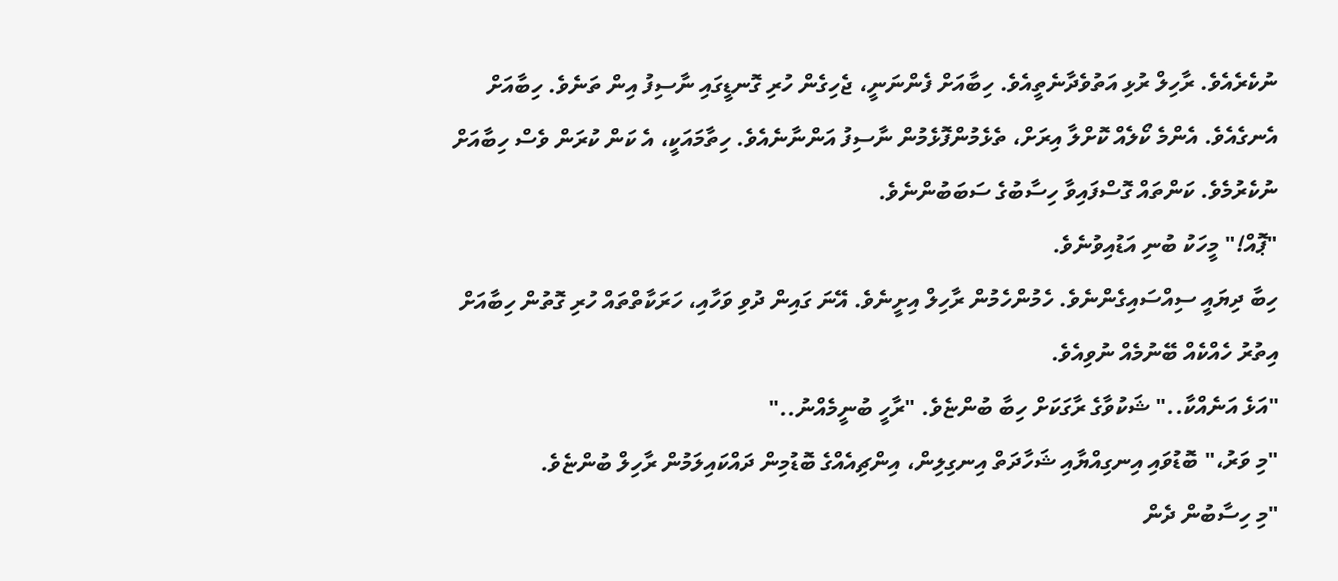ނުކެރެއެވެ. ރާހިލް ރުޅި އަތުވެދާނެތީއެވެ. ހިބާއަށް ފެންނަނީ، ޖެހިގެން ހުރި ގޮނޑީގައި ނާސިފު އިން ތަނެވެ. ހިބާއަށް އެނގެއެވެ. އެންމެ ކޯލެއް ކޮށްލާ އިރަށް، ތެޅެމުންފޮޅެމުން ނާސިފު އަންނާނެއެވެ. ހިތާމައަކީ، އެ ކަން ކުރަން ވެސް ހިބާއަށް ނުކެރުމެވެ. ކަންތައް ގޮސްފައިވާ ހިސާބުގެ ސަބަބުންނެވެ.
"ޕޮއް!" މީހަކު ބުނި އަޑުއިވުނެވެ.
ހިބާ ދިޔައީ ސިއްސައިގެންނެވެ. ހެމުންހެމުން ރާހިލް އިށީނެވެ. އޭނަ ގައިން ދުވި ވަހާއި، ހަރަކާތްތައް ހުރި ގޮތުން ހިބާއަށް އިތުރު ހެއްކެއް ބޭނުމެއް ނުވިއެވެ.
"އަޅެ އަނެއްކާ.." ޝަކުވާގެ ރާގަކަށް ހިބާ ބުންޏެވެ. "ރާހީ ބުނީމެއްނު.."
"މި ވަރު،" ބޮޑުވައި އިނގިއްޔާއި ޝަހާދަތް އިނގިލިން، އިންޗިއެއްގެ ބޮޑުމިން ދައްކައިލަމުން ރާހިލް ބުންޏެވެ.
"މި ހިސާބުން ދެން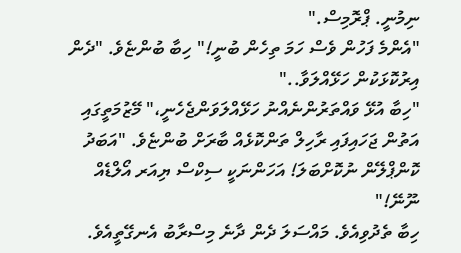ނިމުނީ. ޕްރޮމިސް."
"އެންމެ ފަހުން ވެސް ހަމަ ތިހެން ބުނީ!" ހިބާ ބުންޏެވެ. "ދެން އިރުކޮޅަކުން ހަޅޭއްލަވާ.."
"ހިބާ އުޅޭ ވައްތަރުންނެއްނު ހަޅޭއްލަވަންޖެހެނީ،" މޭޒުމަތީގައި އަތުން ޖަހައިފައި ރާހިލް ތަންކޮޅެއް ބާރަށް ބުންޏެވެ. "އަބަދު ކޮންޕްލޭން ނުކޮށްބަލަ! އަހަންނަކީ ސިކްސް ޔިއަރ އޯލްޑެއް ނޫނޭ!"
ހިބާ ތެދުވިއެވެ. މައްސަލަ ދެން ދާނެ މިސްރާބު އެނގޭތީއެވެ.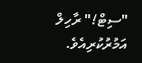"ސިޓް!" ރާހިލް އަމުރުކުރިއެވެ.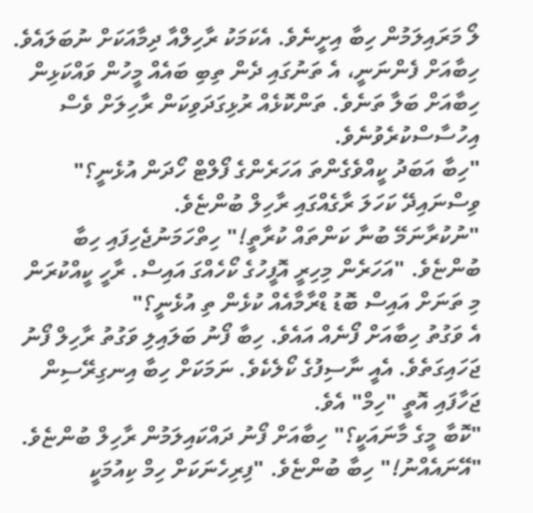ލޯ މަރައިލަމުން ހިބާ އިށީނެވެ. އެކަމަކު ރާހިލްއާ ދިމާއަކަށް ނުބަލައެވެ. ހިބާއަށް ފެންނަނީ، އެ ތަނުގައި ދެން ތިބި ބައެއް މީހުން ވައްކަޅިން ހިބާއަށް ބަލާ ތަނެވެ. ތަންކޮޅެއް ރުޅިގަދަވިކަން ރާހިލަށް ވެސް އިހުސާސްކުރެވުނެވެ.
"ހިބާ އަބަދު ކީއްވެގެންތަ އަހަރެންގެ ފޯލްޓް ހޯދަން އުޅެނީ؟" ވިސްނައިދޭ ކަހަލަ ރާގެއްގައި ރާހިލް ބުންޏެވެ.
"ނުކުރާނަމޭ ބުނާ ކަންތައް ކުރާތީ!" ހިތްހަމަނުޖެހިފައި ހިބާ ބުންޏެވެ. "އަހަރެން މިހިރީ އޮފީހުގެ ކޯހެއްގަ އައިސް. ރާހީ ކީއްކުރަން މި ތަނަށް އައިސް ބޮޑު ޑްރާމާއެއް ކުޅެން ތި އުޅެނީ؟"
އެ ވަގުތު ހިބާއަށް ފޯނެއް އައެވެ. ހިބާ ފޯނު ބަލައިލި ވަގުތު ރާހިލް ފޯނު ޖަހައިގަތެވެ. އެއީ ނާސިފުގެ ކޯލެކެވެ. ނަމަކަށް ހިބާ އިނގިރޭސިން ޖަހާފައި އޮތީ "ހިމް" އެވެ.
"ކޮބާ މީގެ މާނައަކީ؟" ހިބާއަށް ފޯނު ދައްކައިލަމުން ރާހިލް ބުންޏެވެ.
"އޭނައެއްނު!" ހިބާ ބުންޏެވެ. "ފިރިހެނަކަށް ހިމް ކިއުމަކީ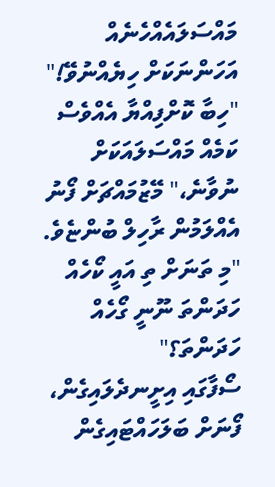މައްސަލައެއްހެނެއް އަހަންނަކަށް ހިޔެއްނުވޭ!"
"ހިބާ ކޮށްފިއްޔާ އެއްވެސް ކަމެއް މައްސަލައަކަށް ނުވާނެ،" މޭޒުމައްޗަށް ފޯނު އެއްލަމުން ރާހިލް ބުންޏެވެ.
"މި ތަނަށް ތި އައީ ކޯހެއް ހަދަންތަ ނޫނީ ގޯހެއް ހަދަންތަ؟"
ސޯފާގައި އިށީނދެލައިގެން، ފޯނަށް ބަލަހައްޓައިގެން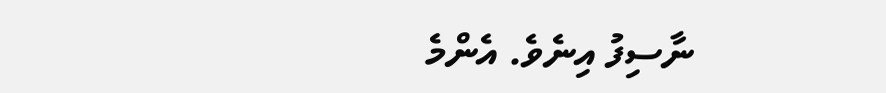ނާސިފު އިނެވެ. އެންމެ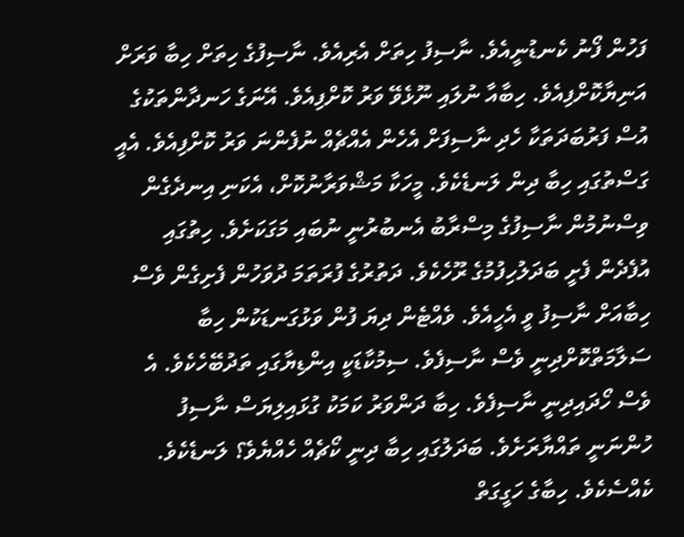ފަހުން ފޯނު ކެނޑުނީއެވެ. ނާސިފު ހިތަށް އެރިއެވެ. ނާސިފުގެ ހިތަށް ހިބާ ވަރަށް އަނިޔާކޮށްފިއެވެ. ހިބާއާ ނުލައި ނޫޅެވޭ ވަރު ކޮށްފިއެވެ. އޭނަގެ ހަނދާންތަކުގެ އުސް ފަރުބަދަތަކާ ހެދި ނާސިފަށް އެހެން އެއްޗެއް ނުފެންނަ ވަރު ކޮށްފިއެވެ. އެއީ ގަސްތުގައި ހިބާ ދިން ލަނޑެކެވެ. މީހަކާ މަޝްވަރާނުކޮށް، އެކަނި އިނދެގެން ވިސްނުމުން ނާސިފުގެ މިސްރާބު އެނބުރުނީ ނުބައި މަގަކަށެވެ. ހިތުގައި އުފެދެން ފެށީ ބަދަލުހިފުމުގެ ރޫހެކެވެ. ދަތުރުގެ ފުރަތަމަ ދުވަހުން ފެށިގެން ވެސް ހިބާއަށް ނާސިފު ވީ އެހީއެވެ. ވެއްޓެން ދިޔަ ފުން ވަޅުގަނޑަކުން ހިބާ ސަލާމަތްކޮށްދިނީ ވެސް ނާސިފެވެ. ސިމުކާޑަކީ އިންޑިޔާގައި ތަދުބޭހެކެވެ. އެ ވެސް ހޯދައިދިނީ ނާސިފެވެ. ހިބާ ދަންވަރު ކަމަކު ގުޅައިލިޔަސް ނާސިފު ހުންނަނީ ތައްޔާރަށެވެ. ބަދަލުގައި ހިބާ ދިނީ ކޯޗެއް ހެއްޔެވެ؟ ލަނޑެކެވެ. ކެއްސެކެވެ. ހިބާގެ ހަގީގަތް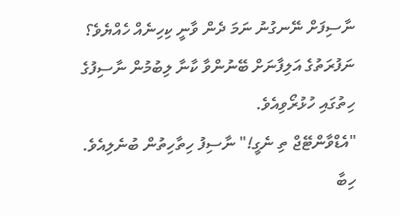ނާސިފަށް ނޭނގުނު ނަމަ ދެން ވާނީ ކިހިނެއް ހެއްޔެވެ؟ ނަފުރަތުގެ އަލިފާނަށް ބޭނުންވާ ކާނާ ލިބުމުން ނާސިފުގެ ހިތުގައި ހުޅުރޯވިއެވެ.
"އެޑްވާންޓޭޖް ތި ނެގީ!" ނާސިފު ހިތާހިތުން ބުނެލިއެވެ.
ހިބާ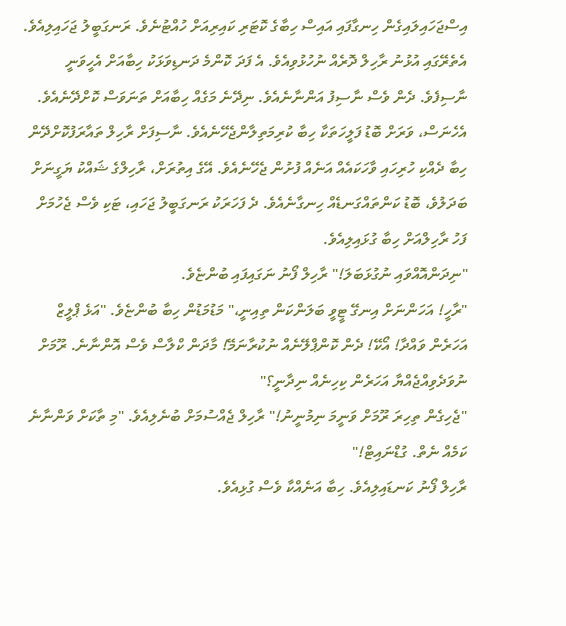އިސްޖަހައިލައިގެން ހިނގާފައި އައިސް ހިބާގެ ކޮޓަރި ކައިރިއަށް ހުއްޓުނެވެ. ރަނގަބީލު ޖަހައިލިއެވެ. އެތެރޭގައި އުޅުނު ރާހިލް ދޮރެއް ނުހުޅުވިއެވެ. އެ ފަދަ ކޮންމެ ދަނޑިވަޅަކު ހިބާއަށް އެހީވަނީ ނާސިފެވެ. ދެން ވެސް ނާސިފު އަންނާނެއެވެ. ނިދޭނެ މަގެއް ހިބާއަށް ތަނަވަސް ކޮށްދޭނެއެވެ. އެހެނަސް، ވަރަށް ބޮޑު ފަލީހަތަކާ ހިބާ ކުރިމަތިލާންޖެހޭނެއެވެ. ނާސިފަށް ރާހިލް ތައާރަފުކޮށްދޭން ހިބާ ދެއްކި ހުރިހައި ވާހަކައެއް އަނެއް ފުށުން ޖެހޭނެއެވެ. އޭގެ އިތުރަށް، ރާހިލްގެ ޝައްކު ޔަގީނަށް ބަދަލުވެ، ބޮޑު ކަންތައްގަނޑެއް ހިނގާނެއެވެ. ދެ ފަހަރަކު ރަނގަބީލު ޖަހައި، ޓަކި ވެސް ޖެހުމަށް ފަހު ރާހިލްއަށް ހިބާ ގުޅައިލިއެވެ.
"ނިދަންއޮއްވައި ނުގުޅަބަލަ!" ރާހިލް ފޯނު ނަގައިފައި ބުންޏެވެ.
"ރާހީ! އަހަންނަށް އިނގޭ ޓީވީ ބަލަންކަން ތިއިނީ،" މަޑުމަޑުން ހިބާ ބުންޏެވެ. "އަޅެ ޕްލީޒް އަހަރެން ވައްދާ! އޯކޭ! ދެން ކޮންޕްލޭނެއް ނުކުރާނަމޭ! މާދަން ކްލާސް ވެސް އޮންނާނެ. ރޫމަށް ނުވަދެވިއްޖެއްޔާ އަހަރެން ކިހިނެއް ނިދާނީ؟"
"ޖެހިގެން ތިހިރަ ރޫމަށް ވަނީމަ ނިމުނީނު!" ރާހިލް ޖެއްސުމަށް ބުނެލިއެވެ. "މި ތާކަށް ވަންނާނެ ކަމެއް ނެތް. ގުޑްނައިޓް!"
ރާހިލް ފޯނު ކަނޑައިލިއެވެ. ހިބާ އަނެއްކާ ވެސް ގުޅިއެވެ.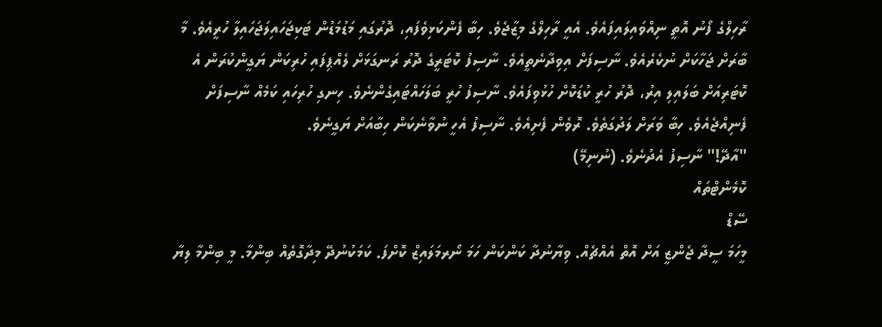ރާހިލްގެ ފޯނު އޮތީ ނިއްވައިލައިފައެވެ. އެއީ ރާހިލްގެ މިޒާޖެވެ. ހިބާ ފެންކަޅިވެފައި، ދޮރުގައި މަޑުމަޑުން ޓަކިޖަހައިލަޖަހައިލާ ހުރީއެވެ. މާ ބާރަށް ޖަހާކަށް ނުކެރެއެވެ. ނާސިފަށް އިވިދާނެތީއެވެ. ނާސިފު ކޮޓަރީގެ ދޮރު ރަނގަޅަށް ލެއްޕިފައި ހުރިކަން ޔަގީންކުރަން އެ ކޮޓަރިއަށް ބަލައިލި އިރު، ދޮރު ހުރީ ކުޑަކޮށް ހުޅުވިފައެވެ. ނާސިފު ހުރީ ބަލަހައްޓައިގެންނެވެ. ހިނގި ހުރިހައި ކަމެއް ނާސިފަށް ފެނިއްޖެއެވެ. ހިބާ ވަރަށް ލަދުގަތެވެ. ރޮވެން ފެށިއެވެ. ނާސިފު އެހީ ނުވާނެކަން ހިބާއަށް ޔަގީނެވެ.
"އާދޭ!" ނާސިފު އެދުނެވެ. (ނުނިމޭ)
ކޮމެންޓްތައް
ސޭޑް
މީހަމަ ސީދާ ޖެންޒީ އަށް އޮތް އެއްޗެއް. ވިޔާނުދާ ކަންކަން ހަމަ ނޯރމަލައިޒް ކޮށްފަ. ކަމަކުނުދޭ މިދާގޮތެއް ބިންމާ. މީ ބިންމާ ލިޔާ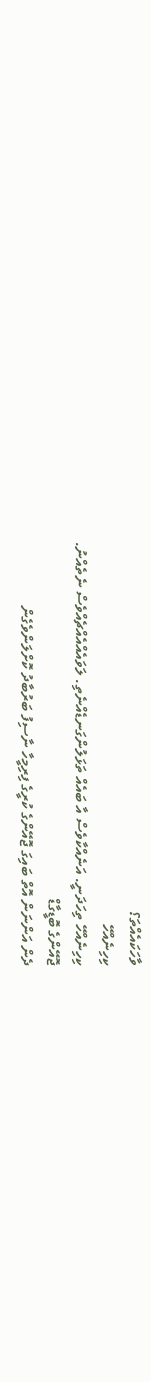ވާހަކައެއްތަ؟
ކިހިނެއްހޭ
ކިހިނެއްހޭ ތިހަދަނީ. އަނެއްކާވެސް އާ ބައެއް ތަޅަލުންގަނޑެއްނެތި. ލަވައެއްއެއްޗެއްވެސް ނެތެއްނު.
ޖޮއޭންގެ ބޮޑީގާޑް
ދެން އަންނަން އޮތް ބައިގަ ޖޮއޭންގެ ކުރީގެ ފިރިމީހާ ނާސިފު ބަރުބާދު ކޮށްލަންވެގެން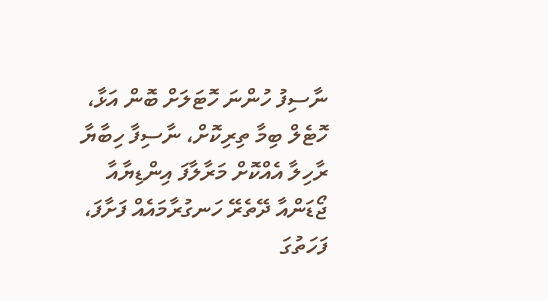ނާސިފު ހުންނަ ހޮޓަލަށް ބޮން އަޅާ، ހޮޓެލް ބިމާ ތިރިކޮށް، ނާސިފާ ހިބާޔާ ރާހިލާ އެއްކޮށް މަރާލާފަ އިންޑިޔާއާ ޖޯޑަންއާ ދޭތެރޭ ހަނގުރާމައެއް ފަށާފަ، ފަހަތުގަ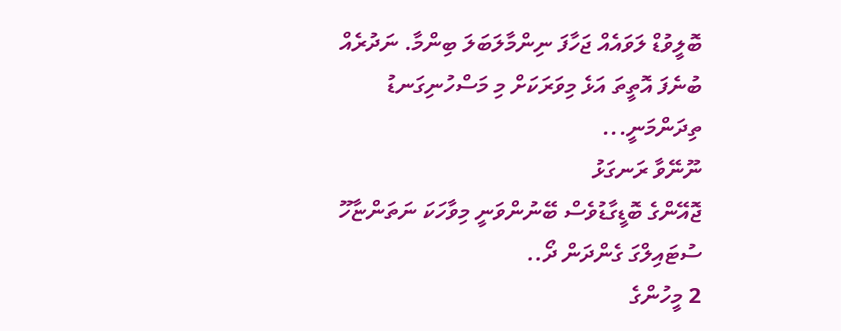ބޮލީވުޑް ލަވައެއް ޖަހާފަ ނިންމާލަބަލަ ބިންމާ. ނަދުރެއް ބުނެފަ އޮތީތަ އަޅެ މިވަރަކަށް މި މަސްހުނިގަނޑު ތިދަންމަނީ...
ނޫނޭވާ ރަނގަޅު
ޖޮއޭންގެ ބޮޑީގާޑުވެސް ބޭނުންވަނީ މިވާހަކަ ނަތަންޏާހޫ ސުޓައިލްގަ ގެންދަން ދޯ..
2 މީހުންގެ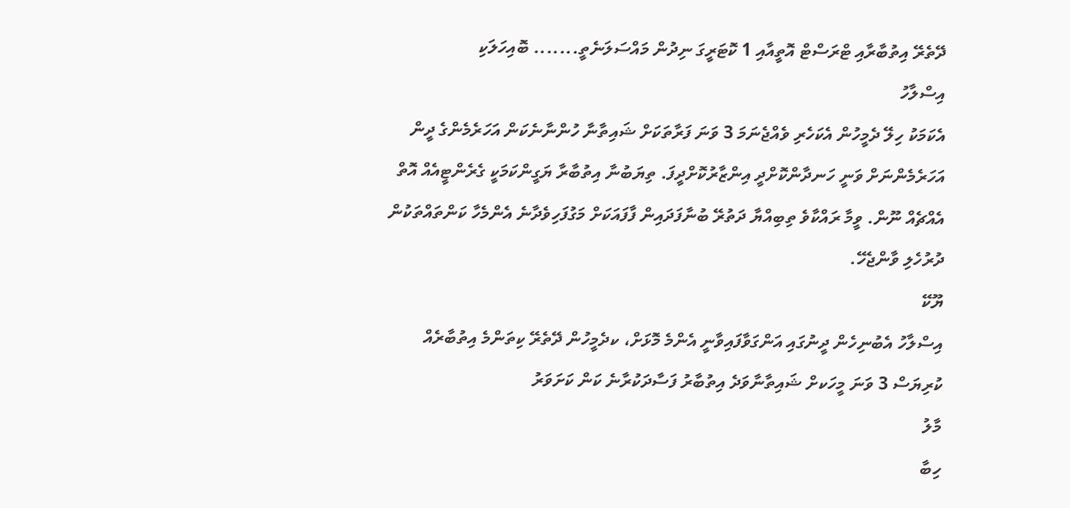ދޭތެރޭ އިތުބާރާއި ޓްރަސްޓް އޮތީއާއި 1 ކޮޓަރީގަ ނިދުން މައްސަލަނެތީ....... ބޮއިހަލަކި
އިސްލާހު
އެކަމަކު ހިލޭ ދެމީހުން އެކަހެރި ވެއްޖެނަމަ 3 ވަނަ ފަރާތަކަށް ޝައިތާނާ ހުންނާނެކަން އަހަރެމެންގެ ދީން އަހަރެމެންނަށް ވަނީ ހަނދާންކޮށްދީ އިންޒާރުކޮށްދީފަ. ތިޔަބުނާ އިތުބާރާ ޔަގީންކަމަކީ ގެރެންޓީއެއް އޮތް އެއްޗެއް ނޫން. ވީމާ ރައްކާވެ ތިބިއްޔާ ދަތުރޭ ބުނާފަދައިން ފާފައަކަށް މަގުފަހިވެދާނެ އެންމެހާ ކަންތައްތަކުން ދުރުހެލި ވާންޖެހޭ.
ޔޫކޭ
އިސްލާހު އެބުނިހެން ދީނުގައި އަންގަވާފައިވާނީ އެންމެ މޮޅަށް، ކދެމީހުން ދޭތެރޭ ކިތަންމެ އިތުބާރެއް ކުރިޔަސް 3 ވަނަ މީހަކށް ޝައިތާނާވަދެ އިތުބާރު ފަސާދަކުރާނެ ކަން ކަށަވަރު
މާލު
ހިބާ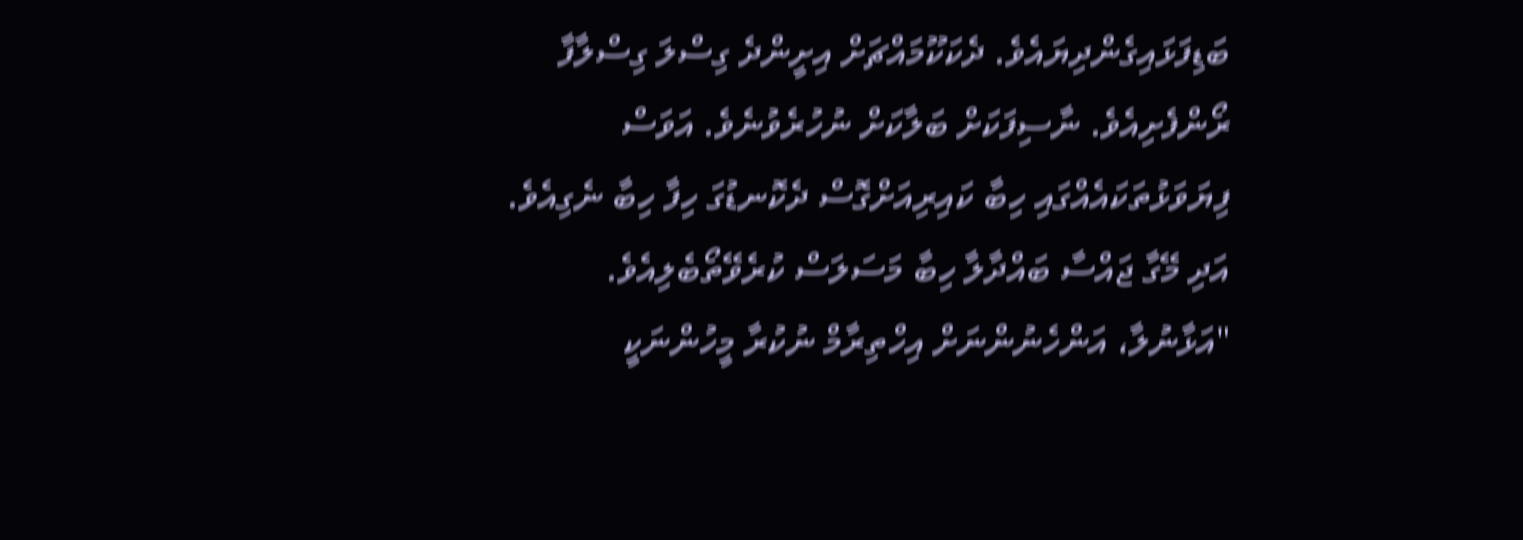ބަޑިފަޅައިގެންދިޔައެވެ. ދެކަކޫމައްޗަށް އިށީންދެ ގިސްލަ ގިސްލާފާ ރޯންފެށިއެވެ. ނާސިފަކަށް ބަލާކަށް ނުހުރެވުނެވެ. އަވަސް ފިޔަވަޅުތަކައެއްގައި ހިބާ ކައިރިއަށްގޮސް ދެކޮނޑުގަ ހިފާ ހިބާ ނެގިއެވެ. އަދި މޭގާ ޖައްސާ ބައްދާލާ ހިބާ މަސަލަސް ކުރެވޭތޯބެލިއެވެ. "އަޅާނުލާ، އަންހެނުންނަށް އިހްތިރާމް ނުކުރާ މީހުންނަކީ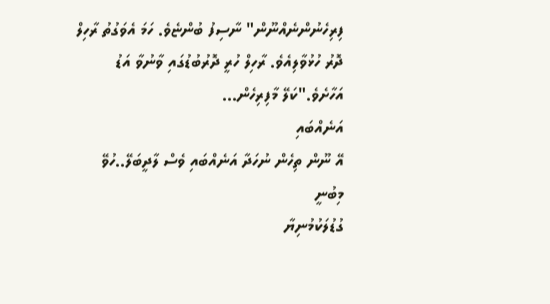ފިރިހެނުންނެއްނޫން" ނާސިފު ބުންޏެވެ. ހަމަ އެވަގުތު ރާހިލް ދޮރު ހުޅުވާލިއެވެ. ރާހިލް ހުރީ ދޮރުބުޑުގައި ވާނުވާ އަޑު އަހާށެވެ."ކަލޭ މާފިރިހެން...
އަނެއްބައި
އޭ ނޫން ތިހެން ނުހަދާ އަނެއްބައި ވެސް ލާދީބަލޭ..ހުވޭ މިބުނީ
ގުޑުލަކުމުނިޔާ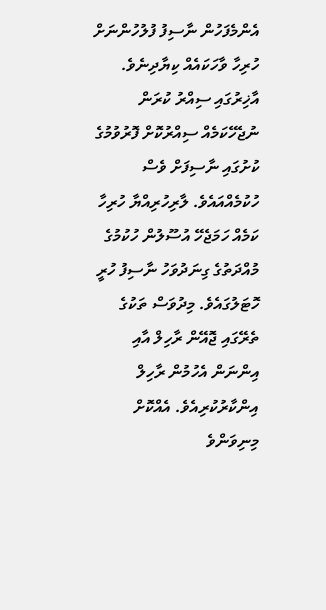އެންމެފަހުން ނާސިފު ފުލުހުންނަށް ހުރިހާ ވާހަކައެއް ކިޔާދިނެވެ. އާޚިރުގައި ސިއްރު ކުރަން ނުޖެހޭކަމެއް ސިއްރުކޮށް ފޮރުވުމުގެ ކުށުގައި ނާސިފަށް ވެސް ހުކުމެއްއައެވެ. ލާރިހުރިއްޔާ ހުރިހާ ކަމެއް ހަމަޖެހޭ އުސޫލުން ހުކުމުގެ މުއްދަތުގެ ގިނަދުވަހު ނާސިފު ހުރީ ހޮޓަލުގައެވެ. މިދުވަސް ތަކުގެ ތެރޭގައި ޖޮއޭން ރާހިލް އާއި އިންނަން އެހުމުން ރާހިލް އިންކާރުކުރިއެވެ. އެއްކޮށް މިނިވަންވެ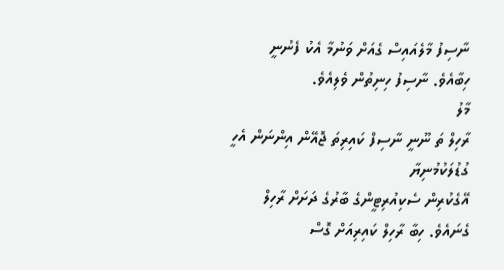ނާސިފު މާލެއައިސް ގެއަށް ވަނުމާ އެކު ފެނުނީ ހިބާއެވެ. ނާސިފު ހިނިތުން ވެލިއެވެ.
މާލު
ރާހިލް ތަ ނޫނީ ނާސިފް ކައިރިތަ ޖޮއޭން އިންނަން އެހީ
ގުޑުލަކުމުނިޔާ
އޭގެކުރިން ސެކިއުރިޓީންގެ ބާރުގެ ދަށަށް ރާހިލް ގެނައެވެ. ހިބާ ރާހިލް ކައިރިއަށް ގޮސް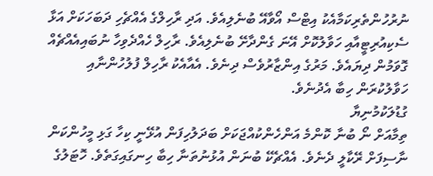ނުރުހުންތެރިކަމާއެކު އިޓްސް އޯވާއޭ ބުނެލިއެވެ. އަދި ރާހިލްގެ އެއްޗެހި ދަބަހަކަށް އަޅާ ސެކިއުރިޓީއާއި ހަވާލުކޮށް އޭނަ ގެންދާށޭ ބުނެލިއެވެ. ރާހިލް ހެއްދެވިހާ ނުބައިއެއްޗެއް ގޮވަމުން ދިޔައެވެ. މަރުގެ އިންޒާރުވެސް ދިނެވެ. އެއާއެކު ރާހިލް ފުލުހުންނާއި ހަވާލުކުރަން ހިބާ އެދުނެވެ.
ގުޑުލަކުމުނިޔާ
ތިމާއަށް ނޯ ބުނާ ކޮންމެ އަންހެންކުއްޖަކަށް ބަދަލުހިފަން އުޅޭނީ ކިހާ ގަޅި މީހުންކަން ނާސިފަށް ރޭކާލީ ދެނެވެ. އެއްޗެކޭ ބުނަން އުޅުނުތަނާ ހިބާ ހިނގައިގަތެވެ. ހޮޓަލުގެ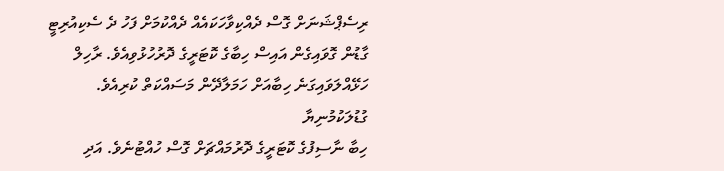ރިސެޕްޝަނަށް ގޮސް ދެއްކިވާހަކައެއް ދެއްކުމަށް ފަހު ދެ ސެކިއުރިޓީ ގާޑުން ގޮވައިގެން އައިސް ހިބާގެ ކޮޓަރީގެ ދޮރުހުޅުވިއެވެ. ރާހިލް ހަޅޭއްލަވައިގަނެ ހިބާއަށް ހަމަލާދޭން މަސައްކަތް ކުރިއެވެ.
ގުޑުލަކުމުނިޔާ
ހިބާ ނާސިފުގެ ކޮޓަރީގެ ދޮރުމައްޗަށް ގޮސް ހުއްޓުނެވެ. އަދި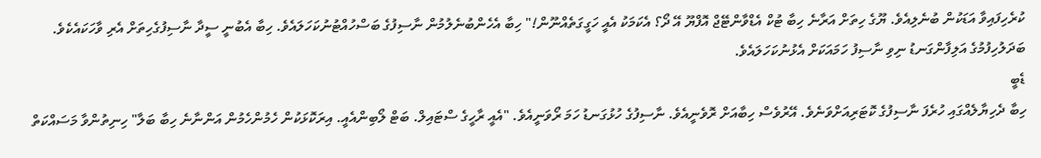ކުރެހިފައިވާ އަޑަކުން ބުނެލިއެވެ. ޔޫގެ ހިތަށް އަރާނެ ހިބާ ޓުކް އެޑްވާންޓޭޖް އޮފްޔޫ އޭ ދޯ؟ އެކަމަކު އެއީ ހަގީގަތެއްނޫން!" ހިބާ އެހެންބުނެލުމުން ނާސިފުގެ ބަސްހުއްޓުނުކަހަލައެވެ. ހިބާ އެބުނީ ސީދާ ނާސިފުގެހިތަށް އެރި ވާހަކައެކެވެ. ބަދަލުހިފުމުގެ އަލިފާންގަނޑު ނިވި ނާސިފު ހަމައަކަށް އެޅުނުކަހަލައެވެ.
ޑެބީ
ހިބާ ދެހިޔާލެއްގައި ހުރެފަ ނާސިފުގެ ކޮޓަރިއަށްވަނެވެ. އޭރުވެސް ހިބާއަށް ރޮވެނީއެވެ. ނާސިފުގެ ހުޅުގަނޑު ހަމަ ރޯވަނީއެވެ. "އެއީ ރާހީގެ ސްޓައިލް. ބަޓް ލޯބިންއެއީ. އިރަކޮޅަކުން ހެމުންހެމުން އަންނާނެ ހިބާ ބަލާ" ހިނިތުންވާ މަސައްކަތް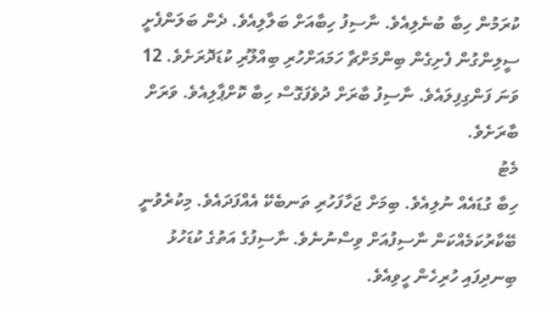ކުރަމުން ހިބާ ބުނެލިއެވެ. ނާސިފު ހިބާއަށް ބަލާލިއެވެ. ދެން ބަލަންފެށީ ސީލިންގުން ފެށިގެން ބިންމަށްޗާ ހަމައަށްހުރި ބިއްލޫރި ކުޑަދޮރަށެވެ. 12 ވަނަ ފަންގިފިލައެވެ. ނާސިފު ބާރަށް ދުވެފަގޮސް ހިބާ ކޮށްޕާލިއެވެ. ވަރަށް ބާރަށެވެ.
މެޓު
ހިބާ ގުޑައެއް ނުލިއެވެ. ބިމަށް ޖަހާފަހުރި ތަނބެކޭ އެއްފަދައެވެ. މިކުރެވުނީ ބޭކާރުކަމެއްކަން ނާސިފުއަށް ވިސްނުނެވެ. ނާސިފުގެ އަތުގެ ކުޑަހުޅު ބިނދިފައި ހުރިހެން ހީވިއެވެ.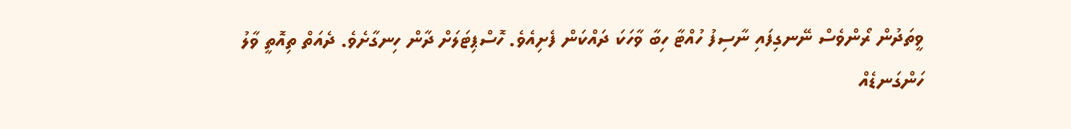ވީތަދުން ރޯންވެސް ނޭނގިފައި ނާސިފު ހުއްޓާ ހިބާ ވާހަކަ ދައްކަން ފެށިއެވެ. ހޮސްޕިޓަލަށް ދާން ހިނގާށެވެ. ދެއަތް ތިއޮތީ ވާލު ހަންގަނޑެއް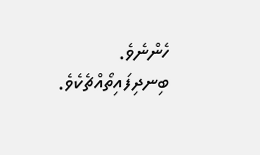ހެންނެވެ. ބިނދިފައިތޯއްޗެކެވެ.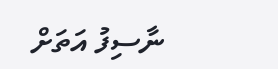ނާސިފު އަތަށް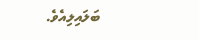ބަލައިލިއެވެ.